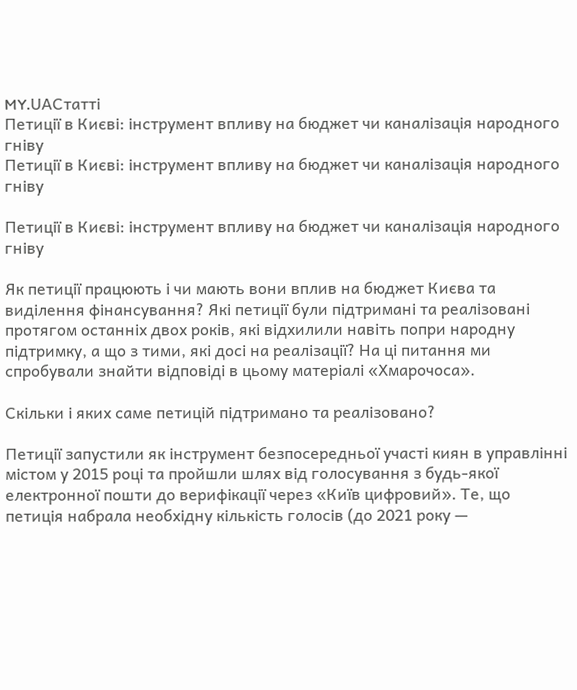MY.UAСтатті
Петиції в Києві: інструмент впливу на бюджет чи каналізація народного гніву
Петиції в Києві: інструмент впливу на бюджет чи каналізація народного гніву

Петиції в Києві: інструмент впливу на бюджет чи каналізація народного гніву

Як петиції працюють і чи мають вони вплив на бюджет Києва та виділення фінансування? Які петиції були підтримані та реалізовані протягом останніх двох років, які відхилили навіть попри народну підтримку, а що з тими, які досі на реалізації? На ці питання ми спробували знайти відповіді в цьому матеріалі «Хмарочоса».

Скільки і яких саме петицій підтримано та реалізовано?

Петиції запустили як інструмент безпосередньої участі киян в управлінні містом у 2015 році та пройшли шлях від голосування з будь-якої електронної пошти до верифікації через «Київ цифровий». Те, що петиція набрала необхідну кількість голосів (до 2021 року —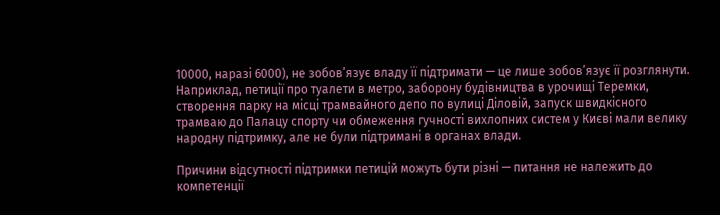10000, наразі 6000), не зобов’язує владу її підтримати — це лише зобов’язує її розглянути. Наприклад, петиції про туалети в метро, заборону будівництва в урочищі Теремки, створення парку на місці трамвайного депо по вулиці Діловій, запуск швидкісного трамваю до Палацу спорту чи обмеження гучності вихлопних систем у Києві мали велику народну підтримку, але не були підтримані в органах влади.

Причини відсутності підтримки петицій можуть бути різні — питання не належить до компетенції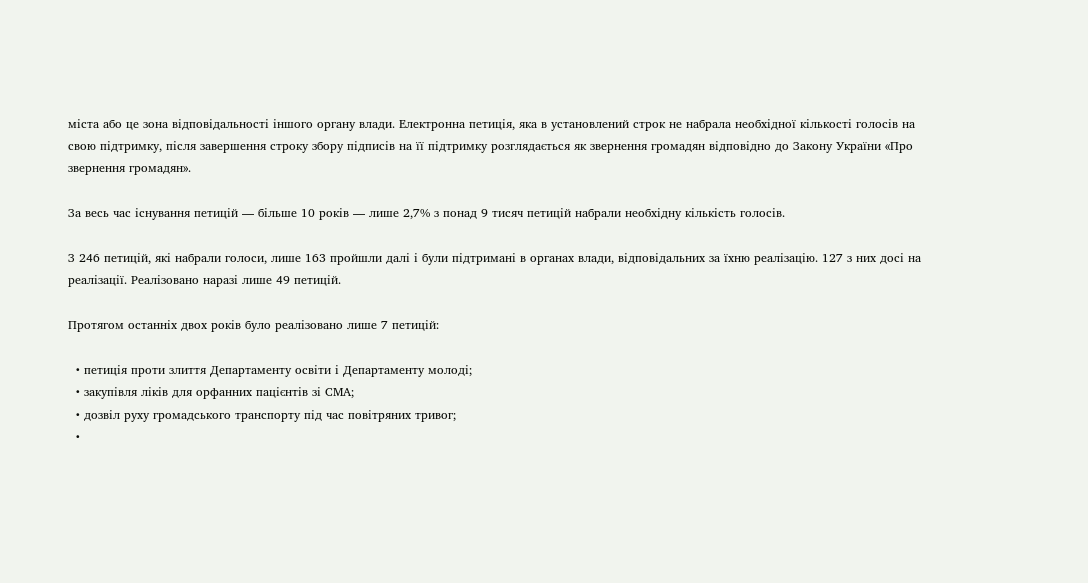міста або це зона відповідальності іншого органу влади. Електронна петиція, яка в установлений строк не набрала необхідної кількості голосів на свою підтримку, після завершення строку збору підписів на її підтримку розглядається як звернення громадян відповідно до Закону України «Про звернення громадян».

За весь час існування петицій — більше 10 років — лише 2,7% з понад 9 тисяч петицій набрали необхідну кількість голосів.

З 246 петицій, які набрали голоси, лише 163 пройшли далі і були підтримані в органах влади, відповідальних за їхню реалізацію. 127 з них досі на реалізації. Реалізовано наразі лише 49 петицій.

Протягом останніх двох років було реалізовано лише 7 петицій:

  • петиція проти злиття Департаменту освіти і Департаменту молоді;
  • закупівля ліків для орфанних пацієнтів зі СМА;
  • дозвіл руху громадського транспорту під час повітряних тривог;
  •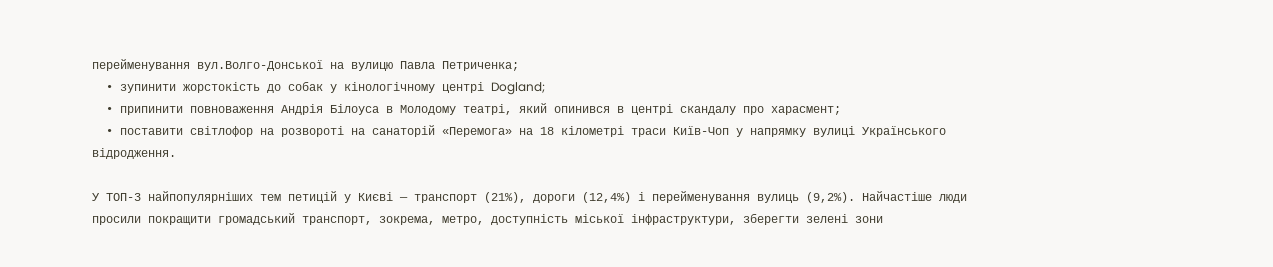перейменування вул.Волго-Донської на вулицю Павла Петриченка;
  • зупинити жорстокість до собак у кінологічному центрі Dogland;
  • припинити повноваження Андрія Білоуса в Молодому театрі, який опинився в центрі скандалу про харасмент;
  • поставити світлофор на розвороті на санаторій «Перемога» на 18 кілометрі траси Київ-Чоп у напрямку вулиці Українського відродження.

У ТОП-3 найпопулярніших тем петицій у Києві — транспорт (21%), дороги (12,4%) і перейменування вулиць (9,2%). Найчастіше люди просили покращити громадський транспорт, зокрема, метро, доступність міської інфраструктури, зберегти зелені зони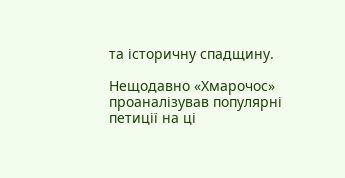та історичну спадщину.

Нещодавно «Хмарочос» проаналізував популярні петиції на ці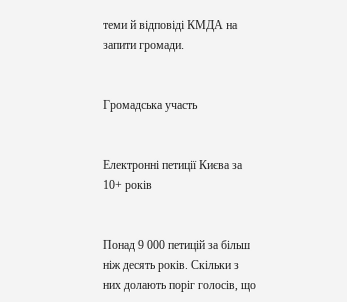теми й відповіді КМДА на запити громади.


Громадська участь


Електронні петиції Києва за 10+ років


Понад 9 000 петицій за більш ніж десять років. Скільки з них долають поріг голосів, що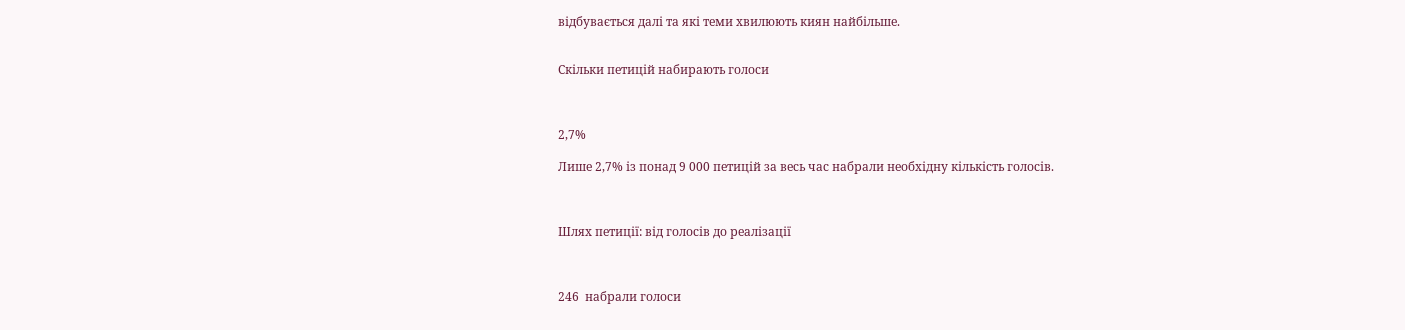відбувається далі та які теми хвилюють киян найбільше.


Скільки петицій набирають голоси



2,7%

Лише 2,7% із понад 9 000 петицій за весь час набрали необхідну кількість голосів.



Шлях петиції: від голосів до реалізації



246  набрали голоси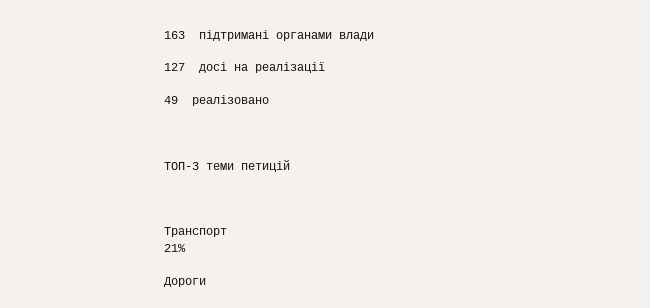163  підтримані органами влади

127  досі на реалізації

49  реалізовано



ТОП-3 теми петицій



Транспорт
21%

Дороги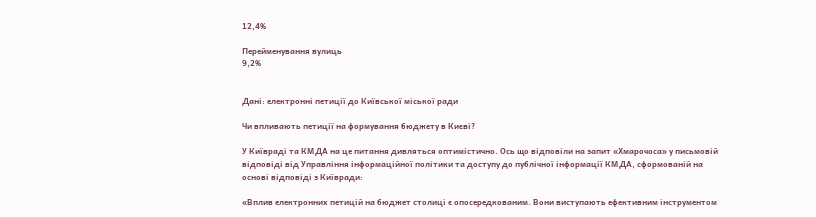12,4%

Перейменування вулиць
9,2%


Дані: електронні петиції до Київської міської ради

Чи впливають петиції на формування бюджету в Києві?

У Київраді та КМДА на це питання дивляться оптимістично. Ось що відповіли на запит «Хмарочоса» у письмовій відповіді від Управління інформаційної політики та доступу до публічної інформації КМДА, сформованій на основі відповіді з Київради:

«Вплив електронних петицій на бюджет столиці є опосередкованим. Вони виступають ефективним інструментом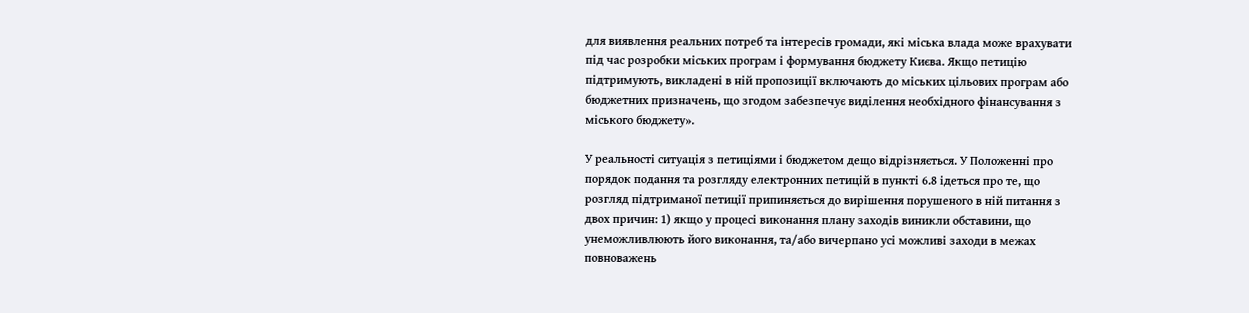для виявлення реальних потреб та інтересів громади, які міська влада може врахувати під час розробки міських програм і формування бюджету Києва. Якщо петицію підтримують, викладені в ній пропозиції включають до міських цільових програм або бюджетних призначень, що згодом забезпечує виділення необхідного фінансування з міського бюджету».

У реальності ситуація з петиціями і бюджетом дещо відрізняється. У Положенні про порядок подання та розгляду електронних петицій в пункті 6.8 ідеться про те, що розгляд підтриманої петиції припиняється до вирішення порушеного в ній питання з двох причин: 1) якщо у процесі виконання плану заходів виникли обставини, що унеможливлюють його виконання, та/або вичерпано усі можливі заходи в межах повноважень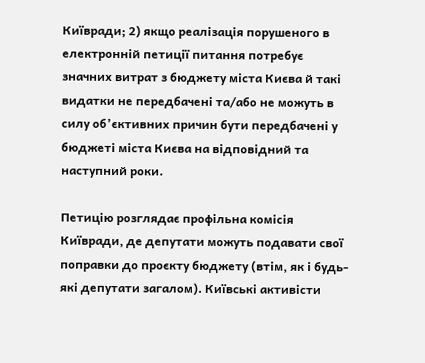Київради; 2) якщо реалізація порушеного в електронній петиції питання потребує значних витрат з бюджету міста Києва й такі видатки не передбачені та/або не можуть в силу об’єктивних причин бути передбачені у бюджеті міста Києва на відповідний та наступний роки.

Петицію розглядає профільна комісія Київради, де депутати можуть подавати свої поправки до проєкту бюджету (втім, як і будь-які депутати загалом). Київські активісти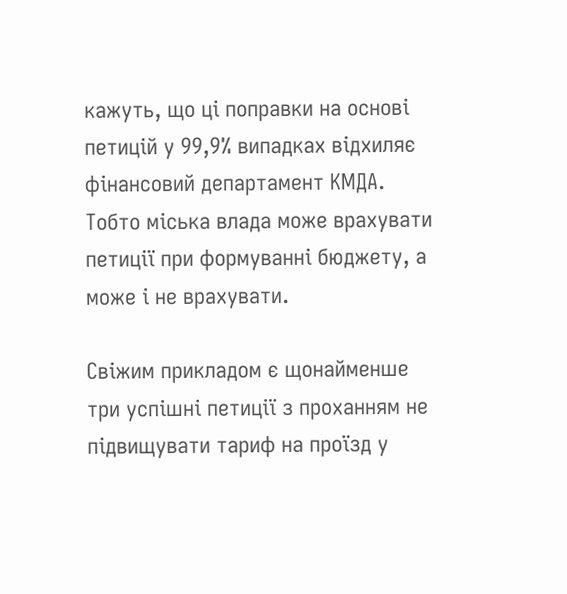кажуть, що ці поправки на основі петицій у 99,9% випадках відхиляє фінансовий департамент КМДА. Тобто міська влада може врахувати петиції при формуванні бюджету, а може і не врахувати.

Свіжим прикладом є щонайменше три успішні петиції з проханням не підвищувати тариф на проїзд у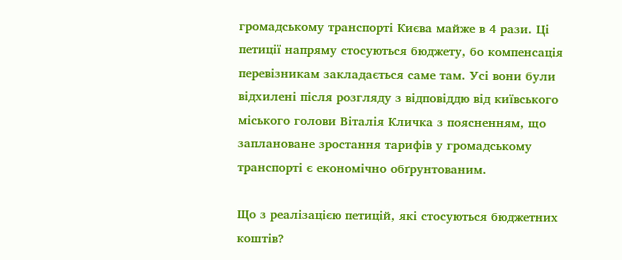громадському транспорті Києва майже в 4 рази. Ці петиції напряму стосуються бюджету, бо компенсація перевізникам закладається саме там. Усі вони були відхилені після розгляду з відповіддю від київського міського голови Віталія Кличка з поясненням, що заплановане зростання тарифів у громадському транспорті є економічно обґрунтованим.

Що з реалізацією петицій, які стосуються бюджетних коштів?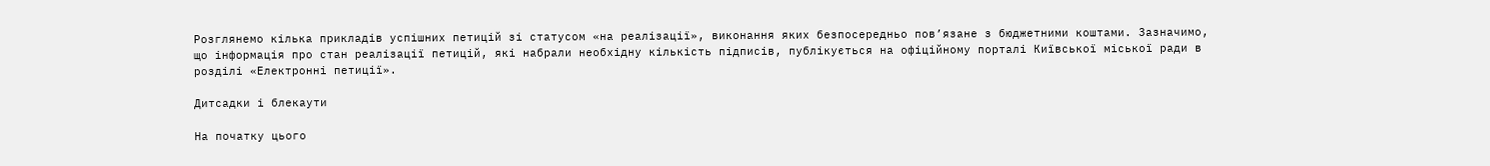Розглянемо кілька прикладів успішних петицій зі статусом «на реалізації», виконання яких безпосередньо пов’язане з бюджетними коштами. Зазначимо, що інформація про стан реалізації петицій, які набрали необхідну кількість підписів, публікується на офіційному порталі Київської міської ради в розділі «Електронні петиції».

Дитсадки і блекаути

На початку цього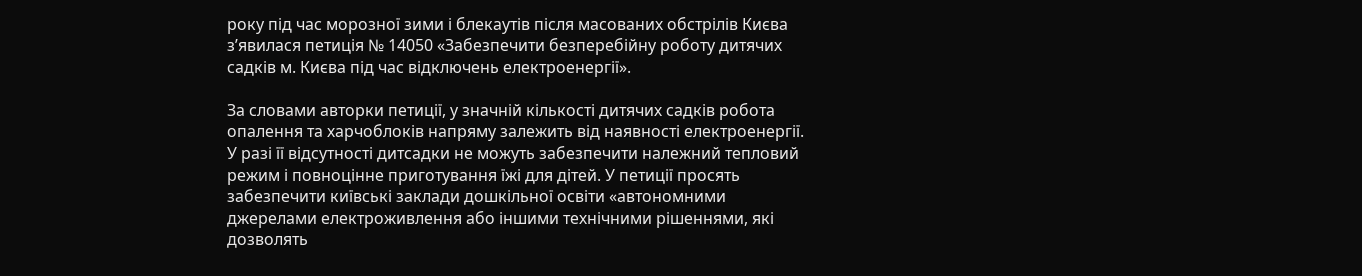року під час морозної зими і блекаутів після масованих обстрілів Києва з’явилася петиція № 14050 «Забезпечити безперебійну роботу дитячих садків м. Києва під час відключень електроенергії».

За словами авторки петиції, у значній кількості дитячих садків робота опалення та харчоблоків напряму залежить від наявності електроенергії. У разі її відсутності дитсадки не можуть забезпечити належний тепловий режим і повноцінне приготування їжі для дітей. У петиції просять забезпечити київські заклади дошкільної освіти «автономними джерелами електроживлення або іншими технічними рішеннями, які дозволять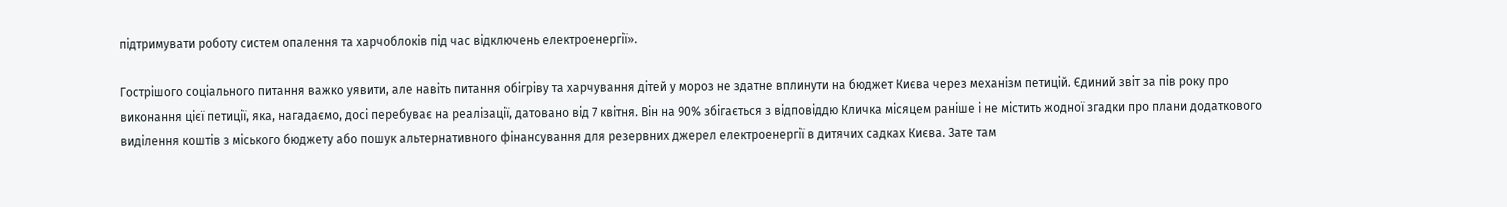підтримувати роботу систем опалення та харчоблоків під час відключень електроенергії».

Гострішого соціального питання важко уявити, але навіть питання обігріву та харчування дітей у мороз не здатне вплинути на бюджет Києва через механізм петицій. Єдиний звіт за пів року про виконання цієї петиції, яка, нагадаємо, досі перебуває на реалізації, датовано від 7 квітня. Він на 90% збігається з відповіддю Кличка місяцем раніше і не містить жодної згадки про плани додаткового виділення коштів з міського бюджету або пошук альтернативного фінансування для резервних джерел електроенергії в дитячих садках Києва. Зате там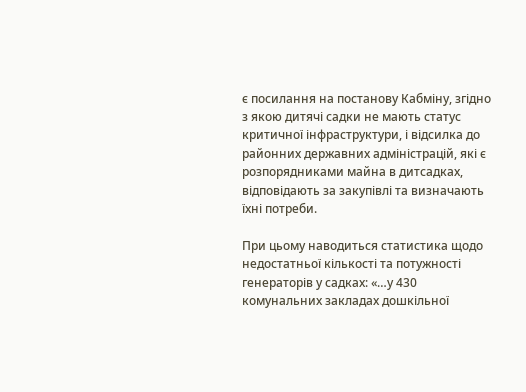є посилання на постанову Кабміну, згідно з якою дитячі садки не мають статус критичної інфраструктури, і відсилка до районних державних адміністрацій, які є розпорядниками майна в дитсадках, відповідають за закупівлі та визначають їхні потреби.

При цьому наводиться статистика щодо недостатньої кількості та потужності генераторів у садках: «…у 430 комунальних закладах дошкільної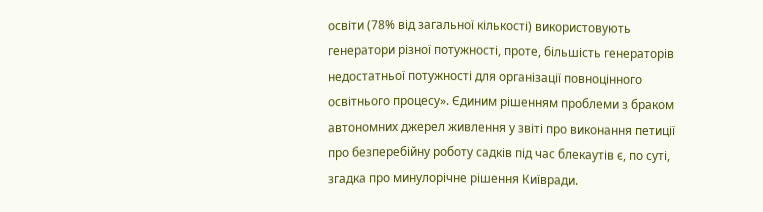освіти (78% від загальної кількості) використовують генератори різної потужності, проте, більшість генераторів недостатньої потужності для організації повноцінного освітнього процесу». Єдиним рішенням проблеми з браком автономних джерел живлення у звіті про виконання петиції про безперебійну роботу садків під час блекаутів є, по суті, згадка про минулорічне рішення Київради.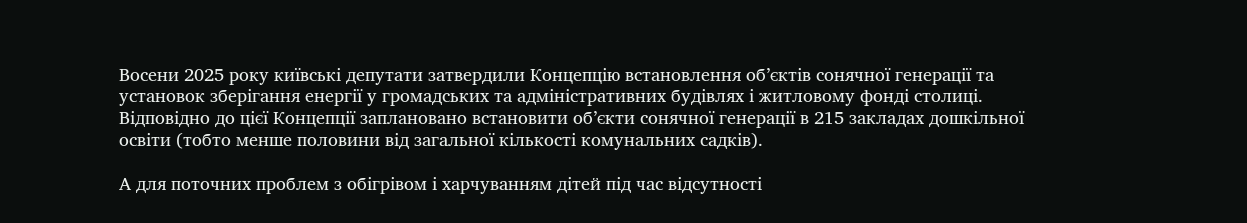Восени 2025 року київські депутати затвердили Концепцію встановлення об’єктів сонячної генерації та установок зберігання енергії у громадських та адміністративних будівлях і житловому фонді столиці. Відповідно до цієї Концепції заплановано встановити об’єкти сонячної генерації в 215 закладах дошкільної освіти (тобто менше половини від загальної кількості комунальних садків).

А для поточних проблем з обігрівом і харчуванням дітей під час відсутності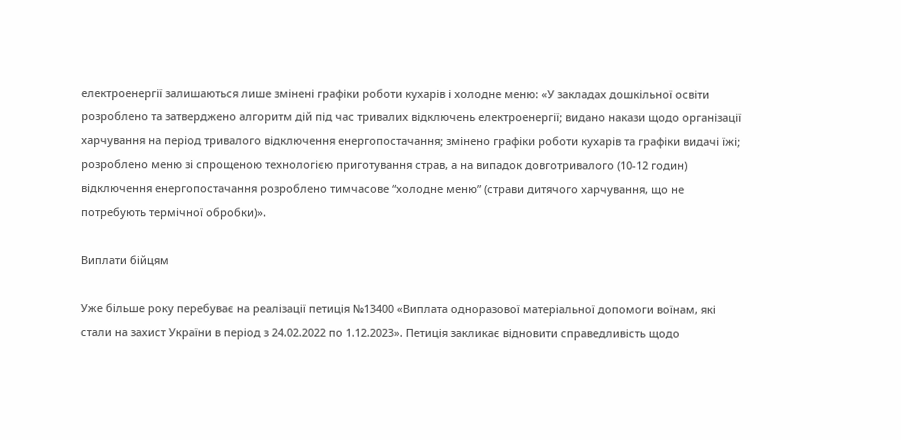електроенергії залишаються лише змінені графіки роботи кухарів і холодне меню: «У закладах дошкільної освіти розроблено та затверджено алгоритм дій під час тривалих відключень електроенергії; видано накази щодо організації харчування на період тривалого відключення енергопостачання; змінено графіки роботи кухарів та графіки видачі їжі; розроблено меню зі спрощеною технологією приготування страв, а на випадок довготривалого (10-12 годин) відключення енергопостачання розроблено тимчасове “холодне меню” (страви дитячого харчування, що не потребують термічної обробки)».

Виплати бійцям

Уже більше року перебуває на реалізації петиція №13400 «Виплата одноразової матеріальної допомоги воїнам, які стали на захист України в період з 24.02.2022 по 1.12.2023». Петиція закликає відновити справедливість щодо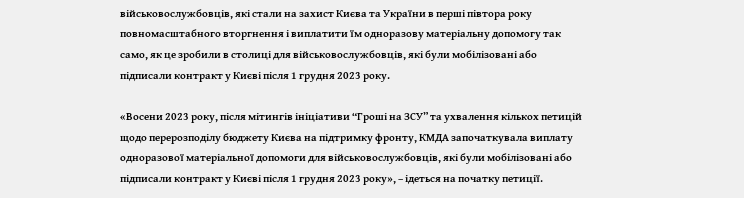військовослужбовців, які стали на захист Києва та України в перші півтора року повномасштабного вторгнення і виплатити їм одноразову матеріальну допомогу так само, як це зробили в столиці для військовослужбовців, які були мобілізовані або підписали контракт у Києві після 1 грудня 2023 року.

«Восени 2023 року, після мітингів ініціативи “Гроші на ЗСУ” та ухвалення кількох петицій щодо перерозподілу бюджету Києва на підтримку фронту, КМДА започаткувала виплату одноразової матеріальної допомоги для військовослужбовців, які були мобілізовані або підписали контракт у Києві після 1 грудня 2023 року», – ідеться на початку петиції.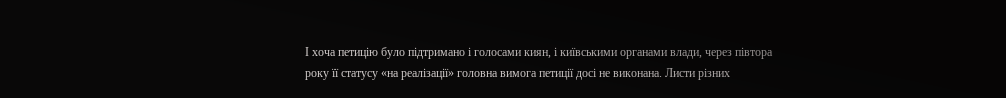І хоча петицію було підтримано і голосами киян, і київськими органами влади, через півтора року її статусу «на реалізації» головна вимога петиції досі не виконана. Листи різних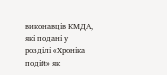виконавців КМДА, які подані у розділі «Хроніка подій» як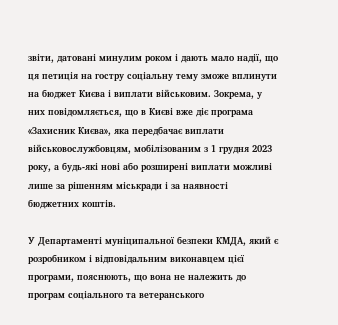звіти, датовані минулим роком і дають мало надії, що ця петиція на гостру соціальну тему зможе вплинути на бюджет Києва і виплати військовим. Зокрема, у них повідомляється, що в Києві вже діє програма «Захисник Києва», яка передбачає виплати військовослужбовцям, мобілізованим з 1 грудня 2023 року, а будь-які нові або розширені виплати можливі лише за рішенням міськради і за наявності бюджетних коштів.

У Департаменті муніципальної безпеки КМДА, який є розробником і відповідальним виконавцем цієї програми, пояснюють, що вона не належить до програм соціального та ветеранського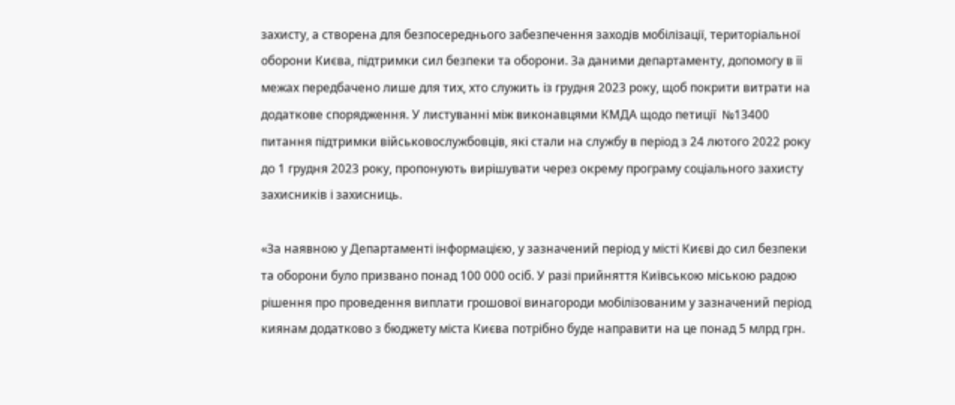захисту, а створена для безпосереднього забезпечення заходів мобілізації, територіальної оборони Києва, підтримки сил безпеки та оборони. За даними департаменту, допомогу в її межах передбачено лише для тих, хто служить із грудня 2023 року, щоб покрити витрати на додаткове спорядження. У листуванні між виконавцями КМДА щодо петиції  №13400 питання підтримки військовослужбовців, які стали на службу в період з 24 лютого 2022 року до 1 грудня 2023 року, пропонують вирішувати через окрему програму соціального захисту захисників і захисниць.

«За наявною у Департаменті інформацією, у зазначений період у місті Києві до сил безпеки та оборони було призвано понад 100 000 осіб. У разі прийняття Київською міською радою рішення про проведення виплати грошової винагороди мобілізованим у зазначений період киянам додатково з бюджету міста Києва потрібно буде направити на це понад 5 млрд грн.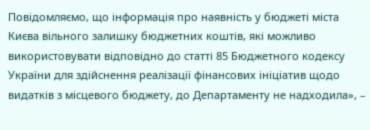Повідомляємо, що інформація про наявність у бюджеті міста Києва вільного залишку бюджетних коштів, які можливо використовувати відповідно до статті 85 Бюджетного кодексу України для здійснення реалізації фінансових ініціатив щодо видатків з місцевого бюджету, до Департаменту не надходила», –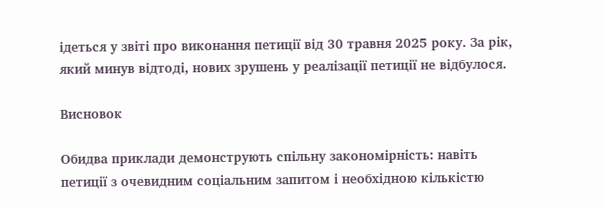ідеться у звіті про виконання петиції від 30 травня 2025 року. За рік, який минув відтоді, нових зрушень у реалізації петиції не відбулося.

Висновок

Обидва приклади демонструють спільну закономірність: навіть петиції з очевидним соціальним запитом і необхідною кількістю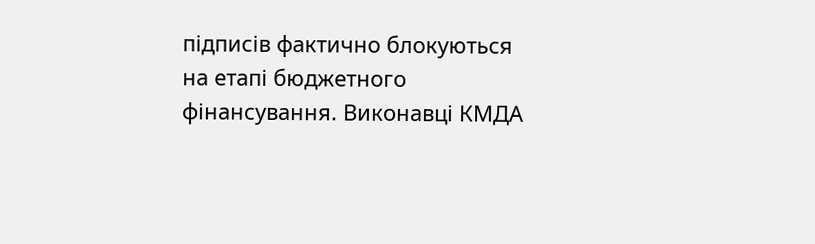підписів фактично блокуються на етапі бюджетного фінансування. Виконавці КМДА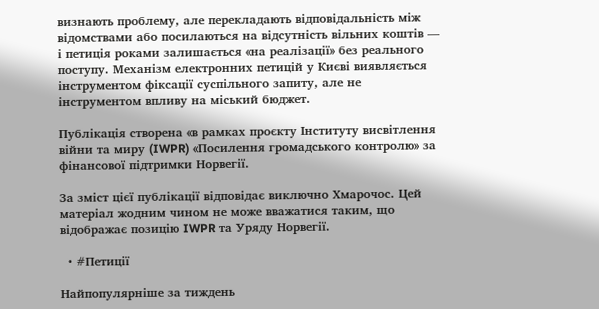визнають проблему, але перекладають відповідальність між відомствами або посилаються на відсутність вільних коштів — і петиція роками залишається «на реалізації» без реального поступу. Механізм електронних петицій у Києві виявляється інструментом фіксації суспільного запиту, але не інструментом впливу на міський бюджет.

Публікація створена «в рамках проєкту Інституту висвітлення війни та миру (IWPR) «Посилення громадського контролю» за фінансової підтримки Норвегії.

За зміст цієї публікації відповідає виключно Хмарочос. Цей матеріал жодним чином не може вважатися таким, що відображає позицію IWPR та Уряду Норвегії.

  • #Петиції

Найпопулярніше за тиждень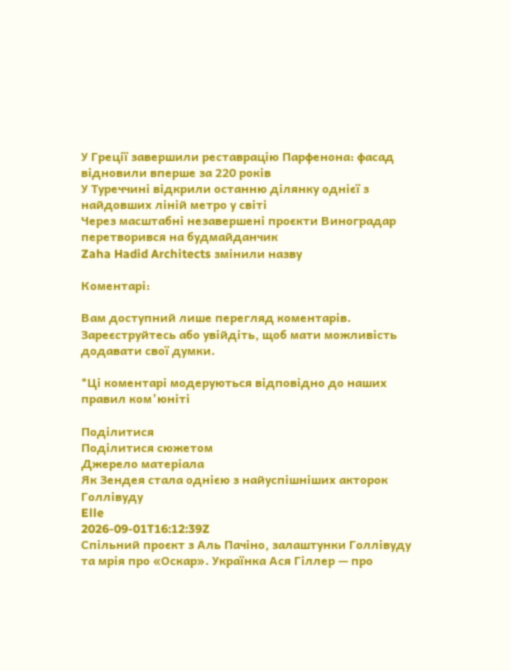У Греції завершили реставрацію Парфенона: фасад відновили вперше за 220 років
У Туреччині відкрили останню ділянку однієї з найдовших ліній метро у світі
Через масштабні незавершені проєкти Виноградар перетворився на будмайданчик
Zaha Hadid Architects змінили назву

Коментарі:

Вам доступний лише перегляд коментарів. Зареєструйтесь або увійдіть, щоб мати можливість додавати свої думки.

*Ці коментарі модеруються відповідно до наших правил ком’юніті

Поділитися
Поділитися сюжетом
Джерело матеріала
Як Зендея стала однією з найуспішніших акторок Голлівуду
Elle
2026-09-01T16:12:39Z
Спільний проєкт з Аль Пачіно, залаштунки Голлівуду та мрія про «Оскар». Українка Ася Гіллер — про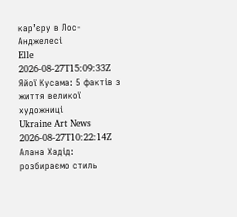кар’єру в Лос-Анджелесі
Elle
2026-08-27T15:09:33Z
Яйої Кусама: 5 фактів з життя великої художниці
Ukraine Art News
2026-08-27T10:22:14Z
Алана Хадід: розбираємо стиль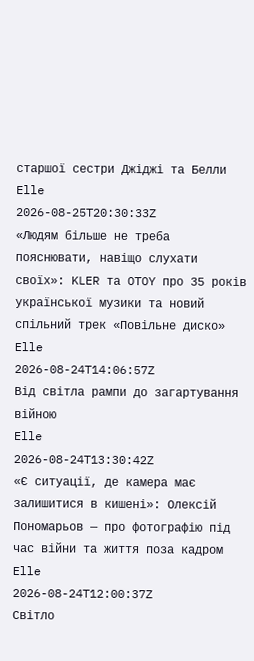старшої сестри Джіджі та Белли
Elle
2026-08-25T20:30:33Z
«Людям більше не треба пояснювати, навіщо слухати своїх»: KLER та OTOY про 35 років української музики та новий спільний трек «Повільне диско»
Elle
2026-08-24T14:06:57Z
Від світла рампи до загартування війною
Elle
2026-08-24T13:30:42Z
«Є ситуації, де камера має залишитися в кишені»: Олексій Пономарьов — про фотографію під час війни та життя поза кадром
Elle
2026-08-24T12:00:37Z
Світло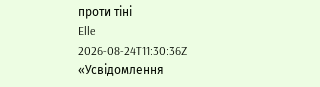проти тіні
Elle
2026-08-24T11:30:36Z
«Усвідомлення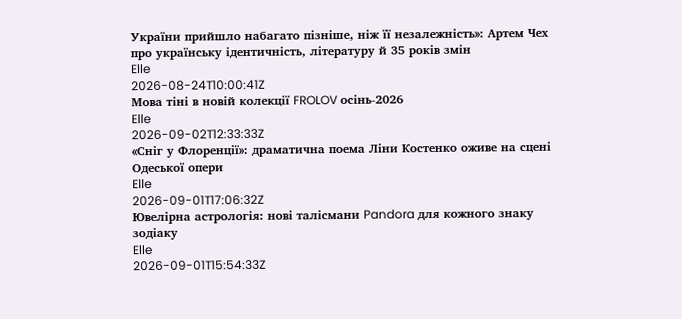України прийшло набагато пізніше, ніж її незалежність»: Артем Чех про українську ідентичність, літературу й 35 років змін
Elle
2026-08-24T10:00:41Z
Мова тіні в новій колекції FROLOV осінь-2026
Elle
2026-09-02T12:33:33Z
«Сніг у Флоренції»: драматична поема Ліни Костенко оживе на сцені Одеської опери
Elle
2026-09-01T17:06:32Z
Ювелірна астрологія: нові талісмани Pandora для кожного знаку зодіаку
Elle
2026-09-01T15:54:33Z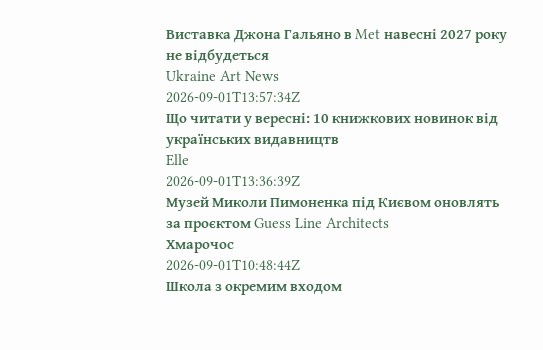Виставка Джона Гальяно в Met навесні 2027 року не відбудеться
Ukraine Art News
2026-09-01T13:57:34Z
Що читати у вересні: 10 книжкових новинок від українських видавництв
Elle
2026-09-01T13:36:39Z
Музей Миколи Пимоненка під Києвом оновлять за проєктом Guess Line Architects
Хмарочос
2026-09-01T10:48:44Z
Школа з окремим входом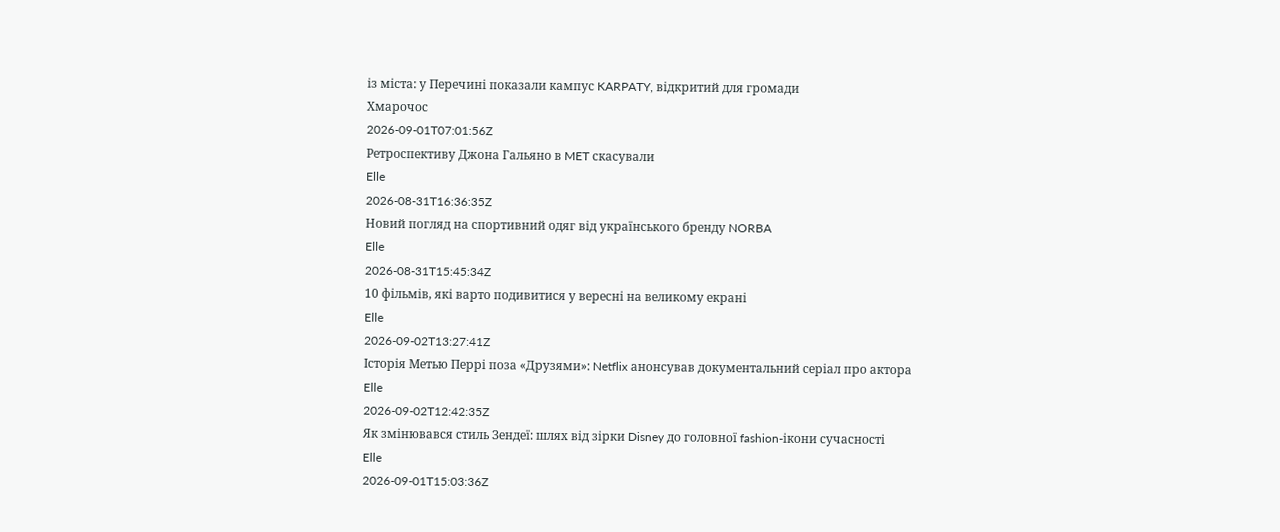із міста: у Перечині показали кампус KARPATY, відкритий для громади
Хмарочос
2026-09-01T07:01:56Z
Ретроспективу Джона Гальяно в MET скасували
Elle
2026-08-31T16:36:35Z
Новий погляд на спортивний одяг від українського бренду NORBA
Elle
2026-08-31T15:45:34Z
10 фільмів, які варто подивитися у вересні на великому екрані
Elle
2026-09-02T13:27:41Z
Історія Метью Перрі поза «Друзями»: Netflix анонсував документальний серіал про актора
Elle
2026-09-02T12:42:35Z
Як змінювався стиль Зендеї: шлях від зірки Disney до головної fashion-ікони сучасності
Elle
2026-09-01T15:03:36Z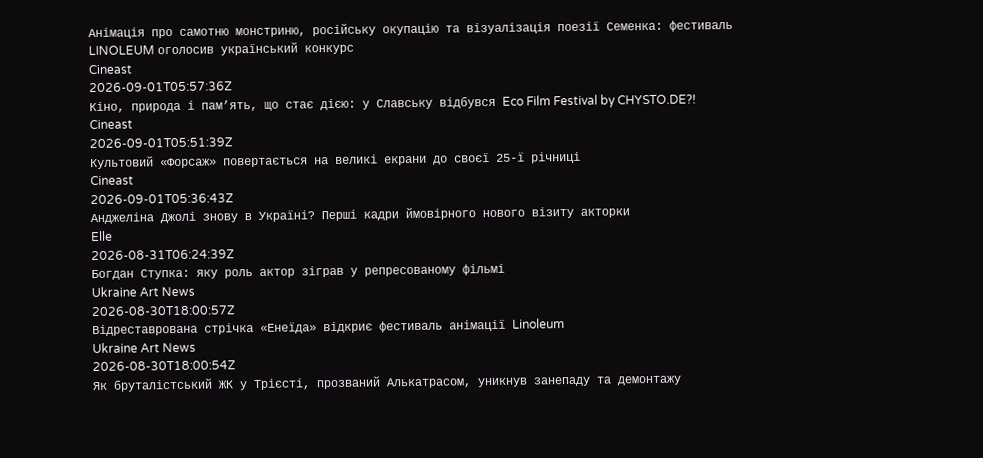Анімація про самотню монстриню, російську окупацію та візуалізація поезії Семенка: фестиваль LINOLEUM оголосив український конкурс
Cineast
2026-09-01T05:57:36Z
Кіно, природа і пам’ять, що стає дією: у Славську відбувся Eco Film Festival by CHYSTO.DE?!
Cineast
2026-09-01T05:51:39Z
Культовий «Форсаж» повертається на великі екрани до своєї 25-ї річниці
Cineast
2026-09-01T05:36:43Z
Анджеліна Джолі знову в Україні? Перші кадри ймовірного нового візиту акторки
Elle
2026-08-31T06:24:39Z
Богдан Ступка: яку роль актор зіграв у репресованому фільмі
Ukraine Art News
2026-08-30T18:00:57Z
Відреставрована стрічка «Енеїда» відкриє фестиваль анімації Linoleum
Ukraine Art News
2026-08-30T18:00:54Z
Як бруталістський ЖК у Трієсті, прозваний Алькатрасом, уникнув занепаду та демонтажу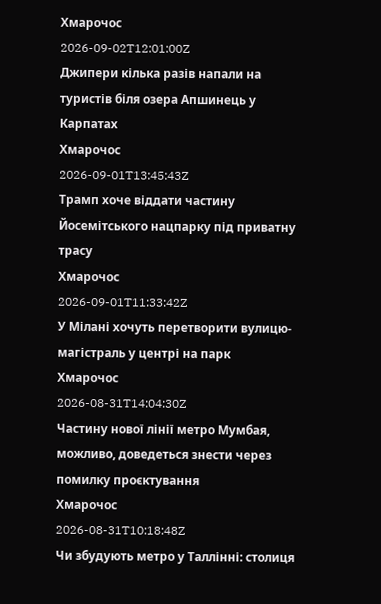Хмарочос
2026-09-02T12:01:00Z
Джипери кілька разів напали на туристів біля озера Апшинець у Карпатах
Хмарочос
2026-09-01T13:45:43Z
Трамп хоче віддати частину Йосемітського нацпарку під приватну трасу
Хмарочос
2026-09-01T11:33:42Z
У Мілані хочуть перетворити вулицю-магістраль у центрі на парк
Хмарочос
2026-08-31T14:04:30Z
Частину нової лінії метро Мумбая, можливо, доведеться знести через помилку проєктування
Хмарочос
2026-08-31T10:18:48Z
Чи збудують метро у Таллінні: столиця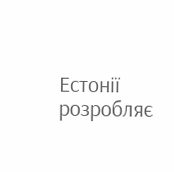Естонії розробляє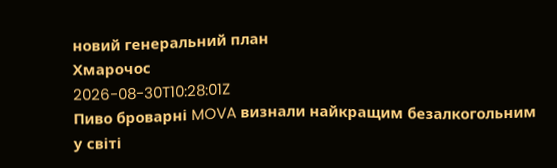новий генеральний план
Хмарочос
2026-08-30T10:28:01Z
Пиво броварні MOVA визнали найкращим безалкогольним у світі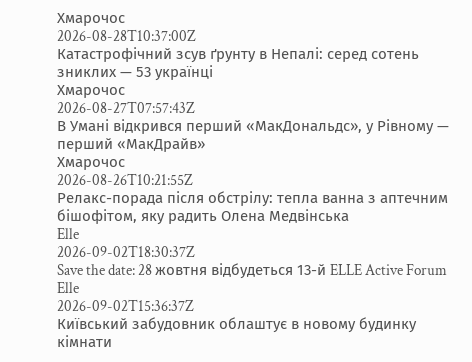Хмарочос
2026-08-28T10:37:00Z
Катастрофічний зсув ґрунту в Непалі: серед сотень зниклих — 53 українці
Хмарочос
2026-08-27T07:57:43Z
В Умані відкрився перший «МакДональдс», у Рівному — перший «МакДрайв»
Хмарочос
2026-08-26T10:21:55Z
Релакс-порада після обстрілу: тепла ванна з аптечним бішофітом, яку радить Олена Медвінська
Elle
2026-09-02T18:30:37Z
Save the date: 28 жовтня відбудеться 13-й ELLE Active Forum
Elle
2026-09-02T15:36:37Z
Київський забудовник облаштує в новому будинку кімнати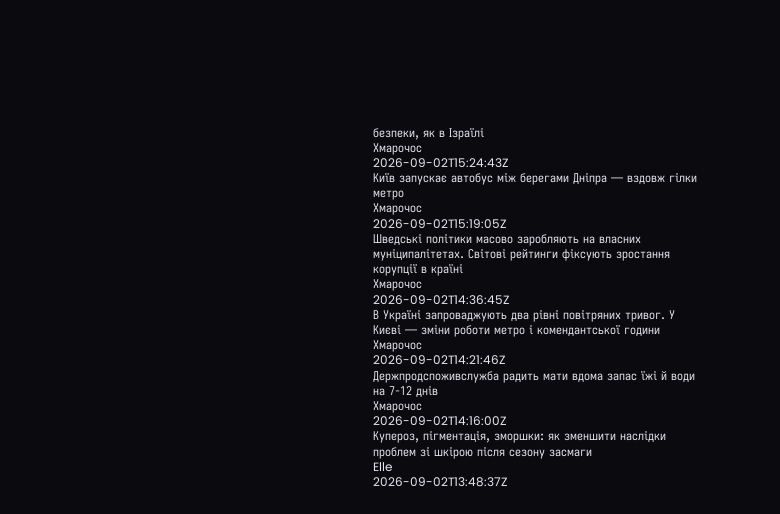безпеки, як в Ізраїлі
Хмарочос
2026-09-02T15:24:43Z
Київ запускає автобус між берегами Дніпра — вздовж гілки метро
Хмарочос
2026-09-02T15:19:05Z
Шведські політики масово заробляють на власних муніципалітетах. Світові рейтинги фіксують зростання корупції в країні
Хмарочос
2026-09-02T14:36:45Z
В Україні запроваджують два рівні повітряних тривог. У Києві — зміни роботи метро і комендантської години
Хмарочос
2026-09-02T14:21:46Z
Держпродспоживслужба радить мати вдома запас їжі й води на 7-12 днів
Хмарочос
2026-09-02T14:16:00Z
Купероз, пігментація, зморшки: як зменшити наслідки проблем зі шкірою після сезону засмаги
Elle
2026-09-02T13:48:37Z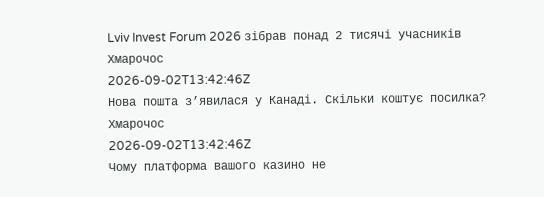Lviv Invest Forum 2026 зібрав понад 2 тисячі учасників
Хмарочос
2026-09-02T13:42:46Z
Нова пошта з’явилася у Канаді. Скільки коштує посилка?
Хмарочос
2026-09-02T13:42:46Z
Чому платформа вашого казино не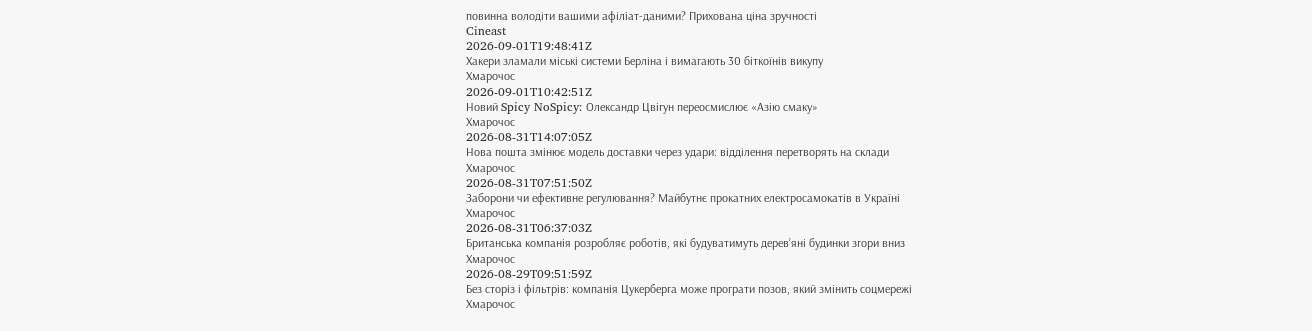повинна володіти вашими афіліат-даними? Прихована ціна зручності
Cineast
2026-09-01T19:48:41Z
Хакери зламали міські системи Берліна і вимагають 30 біткоїнів викупу
Хмарочос
2026-09-01T10:42:51Z
Новий Spicy NoSpicy: Олександр Цвігун переосмислює «Азію смаку»
Хмарочос
2026-08-31T14:07:05Z
Нова пошта змінює модель доставки через удари: відділення перетворять на склади
Хмарочос
2026-08-31T07:51:50Z
Заборони чи ефективне регулювання? Майбутнє прокатних електросамокатів в Україні
Хмарочос
2026-08-31T06:37:03Z
Британська компанія розробляє роботів, які будуватимуть дерев’яні будинки згори вниз
Хмарочос
2026-08-29T09:51:59Z
Без сторіз і фільтрів: компанія Цукерберга може програти позов, який змінить соцмережі
Хмарочос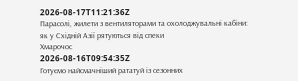2026-08-17T11:21:36Z
Парасолі, жилети з вентиляторами та охолоджувальні кабіни: як у Східній Азії рятуються від спеки
Хмарочос
2026-08-16T09:54:35Z
Готуємо найсмачніший рататуй із сезонних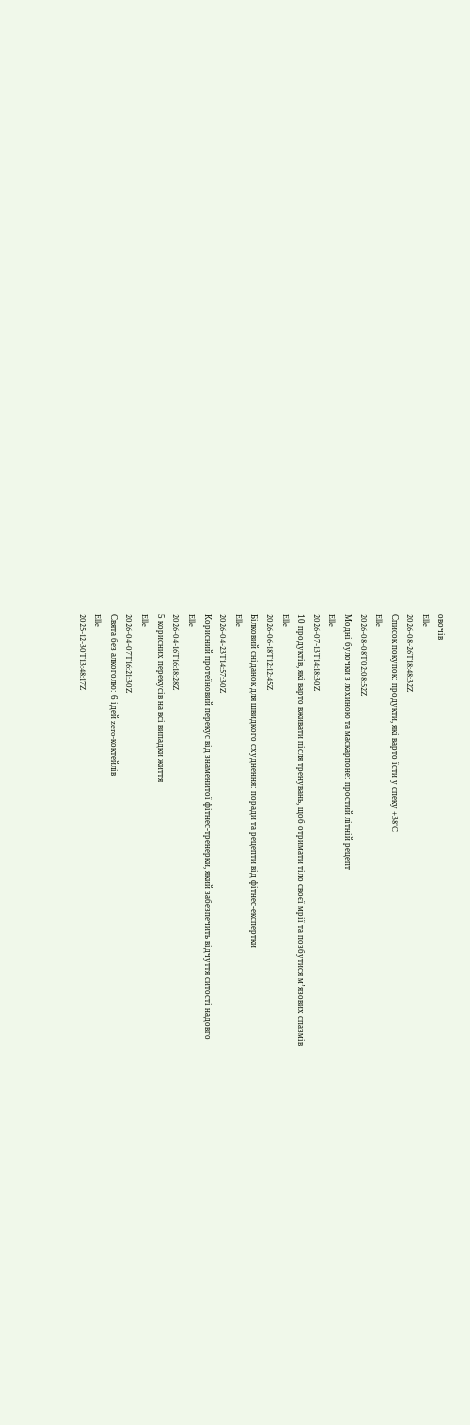овочів
Elle
2026-08-26T18:48:32Z
Список покупок: продукти, які варто їсти у спеку +38°C
Elle
2026-08-08T02:08:52Z
Модні булочки з лохиною та маскарпоне: простий літній рецепт
Elle
2026-07-13T14:18:30Z
10 продуктів, які варто вживати після тренувань, щоб отримати тіло своєї мрії та позбутися м’язових спазмів
Elle
2026-06-18T12:12:45Z
Білковий сніданок для швидкого схуднення: поради та рецепти від фітнес-експертки
Elle
2026-04-23T14:57:30Z
Корисний протеїновий перекус від знаменитої фітнес-тренерки, який забезпечить відчуття ситості надовго
Elle
2026-04-16T16:18:28Z
5 корисних перекусів на всі випадки життя
Elle
2026-04-07T16:21:30Z
Свята без алкоголю: 6 ідей zero-коктейлів
Elle
2025-12-30T13:48:17Z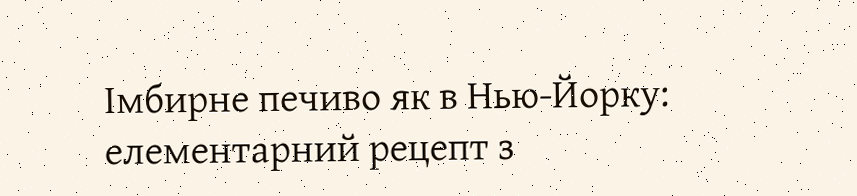Імбирне печиво як в Нью-Йорку: елементарний рецепт з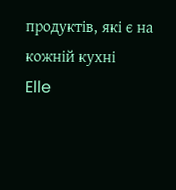продуктів, які є на кожній кухні
Elle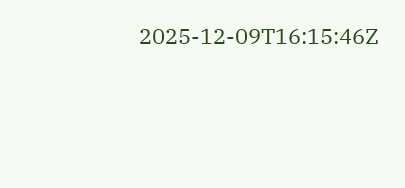2025-12-09T16:15:46Z